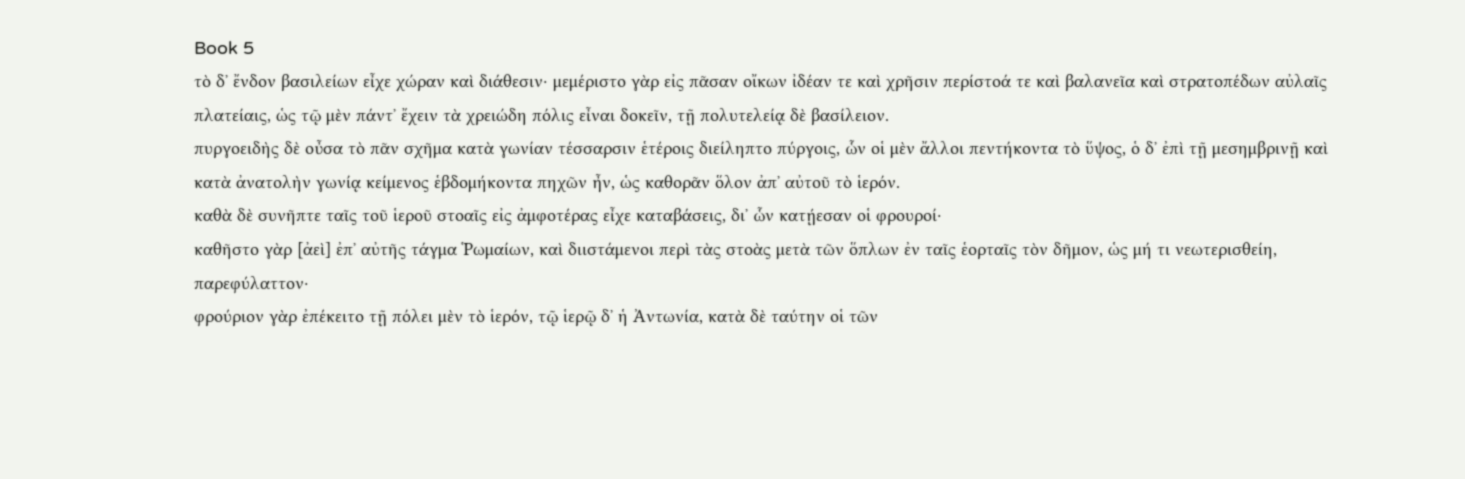Book 5
τὸ δʼ ἔνδον βασιλείων εἶχε χώραν καὶ διάθεσιν· μεμέριστο γὰρ εἰς πᾶσαν οἴκων ἰδέαν τε καὶ χρῆσιν περίστοά τε καὶ βαλανεῖα καὶ στρατοπέδων αὐλαῖς πλατείαις, ὡς τῷ μὲν πάντʼ ἔχειν τὰ χρειώδη πόλις εἶναι δοκεῖν, τῇ πολυτελείᾳ δὲ βασίλειον.
πυργοειδὴς δὲ οὖσα τὸ πᾶν σχῆμα κατὰ γωνίαν τέσσαρσιν ἑτέροις διείληπτο πύργοις, ὧν οἱ μὲν ἄλλοι πεντήκοντα τὸ ὕψος, ὁ δʼ ἐπὶ τῇ μεσημβρινῇ καὶ κατὰ ἀνατολὴν γωνίᾳ κείμενος ἑβδομήκοντα πηχῶν ἦν, ὡς καθορᾶν ὅλον ἀπʼ αὐτοῦ τὸ ἱερόν.
καθὰ δὲ συνῆπτε ταῖς τοῦ ἱεροῦ στοαῖς εἰς ἀμφοτέρας εἶχε καταβάσεις, διʼ ὧν κατῄεσαν οἱ φρουροί·
καθῆστο γὰρ [ἀεὶ] ἐπʼ αὐτῆς τάγμα Ῥωμαίων, καὶ διιστάμενοι περὶ τὰς στοὰς μετὰ τῶν ὅπλων ἐν ταῖς ἑορταῖς τὸν δῆμον, ὡς μή τι νεωτερισθείη, παρεφύλαττον·
φρούριον γὰρ ἐπέκειτο τῇ πόλει μὲν τὸ ἱερόν, τῷ ἱερῷ δʼ ἡ Ἀντωνία, κατὰ δὲ ταύτην οἱ τῶν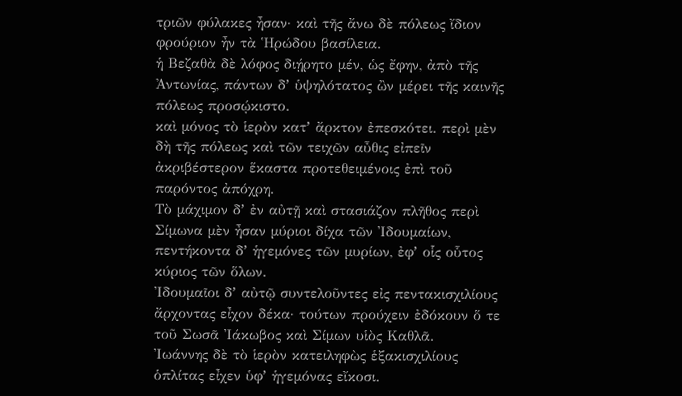τριῶν φύλακες ἦσαν· καὶ τῆς ἄνω δὲ πόλεως ἴδιον φρούριον ἦν τὰ Ἡρώδου βασίλεια.
ἡ Βεζαθὰ δὲ λόφος διῄρητο μέν, ὡς ἔφην, ἀπὸ τῆς Ἀντωνίας, πάντων δʼ ὑψηλότατος ὢν μέρει τῆς καινῆς πόλεως προσῴκιστο.
καὶ μόνος τὸ ἱερὸν κατʼ ἄρκτον ἐπεσκότει. περὶ μὲν δὴ τῆς πόλεως καὶ τῶν τειχῶν αὖθις εἰπεῖν ἀκριβέστερον ἕκαστα προτεθειμένοις ἐπὶ τοῦ παρόντος ἀπόχρη.
Τὸ μάχιμον δʼ ἐν αὐτῇ καὶ στασιάζον πλῆθος περὶ Σίμωνα μὲν ἦσαν μύριοι δίχα τῶν Ἰδουμαίων, πεντήκοντα δʼ ἡγεμόνες τῶν μυρίων, ἐφʼ οἷς οὗτος κύριος τῶν ὅλων.
Ἰδουμαῖοι δʼ αὐτῷ συντελοῦντες εἰς πεντακισχιλίους ἄρχοντας εἶχον δέκα· τούτων προύχειν ἐδόκουν ὅ τε τοῦ Σωσᾶ Ἰάκωβος καὶ Σίμων υἱὸς Καθλᾶ.
Ἰωάννης δὲ τὸ ἱερὸν κατειληφὼς ἑξακισχιλίους ὁπλίτας εἶχεν ὑφʼ ἡγεμόνας εἴκοσι.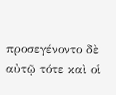προσεγένοντο δὲ αὐτῷ τότε καὶ οἱ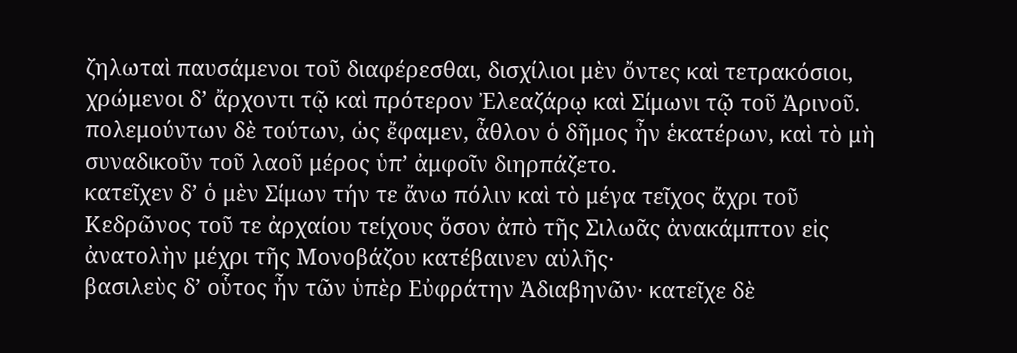ζηλωταὶ παυσάμενοι τοῦ διαφέρεσθαι, δισχίλιοι μὲν ὄντες καὶ τετρακόσιοι, χρώμενοι δʼ ἄρχοντι τῷ καὶ πρότερον Ἐλεαζάρῳ καὶ Σίμωνι τῷ τοῦ Ἀρινοῦ.
πολεμούντων δὲ τούτων, ὡς ἔφαμεν, ἆθλον ὁ δῆμος ἦν ἑκατέρων, καὶ τὸ μὴ συναδικοῦν τοῦ λαοῦ μέρος ὑπʼ ἀμφοῖν διηρπάζετο.
κατεῖχεν δʼ ὁ μὲν Σίμων τήν τε ἄνω πόλιν καὶ τὸ μέγα τεῖχος ἄχρι τοῦ Κεδρῶνος τοῦ τε ἀρχαίου τείχους ὅσον ἀπὸ τῆς Σιλωᾶς ἀνακάμπτον εἰς ἀνατολὴν μέχρι τῆς Μονοβάζου κατέβαινεν αὐλῆς·
βασιλεὺς δʼ οὗτος ἦν τῶν ὑπὲρ Εὐφράτην Ἀδιαβηνῶν· κατεῖχε δὲ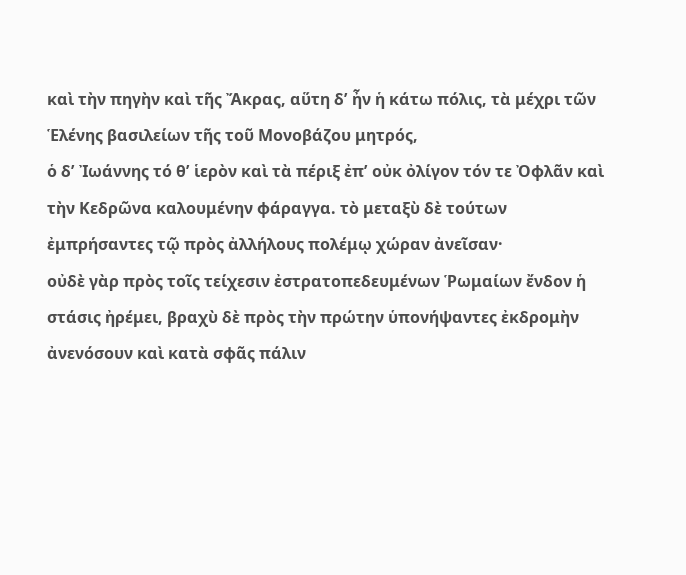καὶ τὴν πηγὴν καὶ τῆς Ἄκρας, αὕτη δʼ ἦν ἡ κάτω πόλις, τὰ μέχρι τῶν Ἑλένης βασιλείων τῆς τοῦ Μονοβάζου μητρός,
ὁ δʼ Ἰωάννης τό θʼ ἱερὸν καὶ τὰ πέριξ ἐπʼ οὐκ ὀλίγον τόν τε Ὀφλᾶν καὶ τὴν Κεδρῶνα καλουμένην φάραγγα. τὸ μεταξὺ δὲ τούτων ἐμπρήσαντες τῷ πρὸς ἀλλήλους πολέμῳ χώραν ἀνεῖσαν·
οὐδὲ γὰρ πρὸς τοῖς τείχεσιν ἐστρατοπεδευμένων Ῥωμαίων ἔνδον ἡ στάσις ἠρέμει, βραχὺ δὲ πρὸς τὴν πρώτην ὑπονήψαντες ἐκδρομὴν ἀνενόσουν καὶ κατὰ σφᾶς πάλιν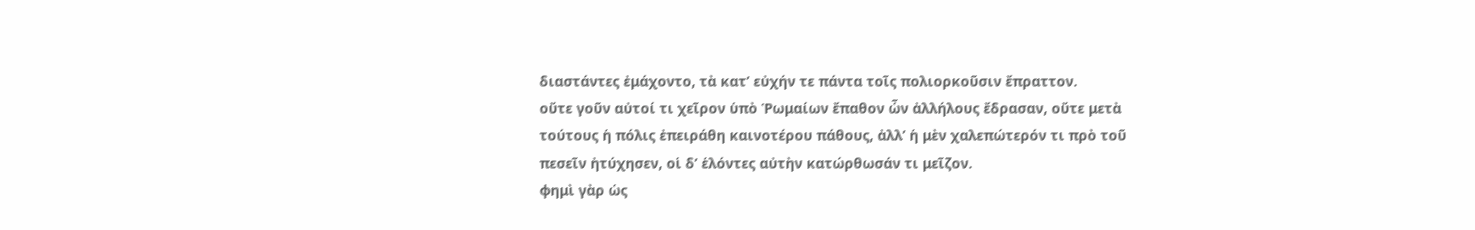διαστάντες ἐμάχοντο, τὰ κατʼ εὐχήν τε πάντα τοῖς πολιορκοῦσιν ἔπραττον.
οὔτε γοῦν αὐτοί τι χεῖρον ὑπὸ Ῥωμαίων ἔπαθον ὧν ἀλλήλους ἔδρασαν, οὔτε μετὰ τούτους ἡ πόλις ἐπειράθη καινοτέρου πάθους, ἀλλʼ ἡ μὲν χαλεπώτερόν τι πρὸ τοῦ πεσεῖν ἠτύχησεν, οἱ δʼ ἑλόντες αὐτὴν κατώρθωσάν τι μεῖζον.
φημὶ γὰρ ὡς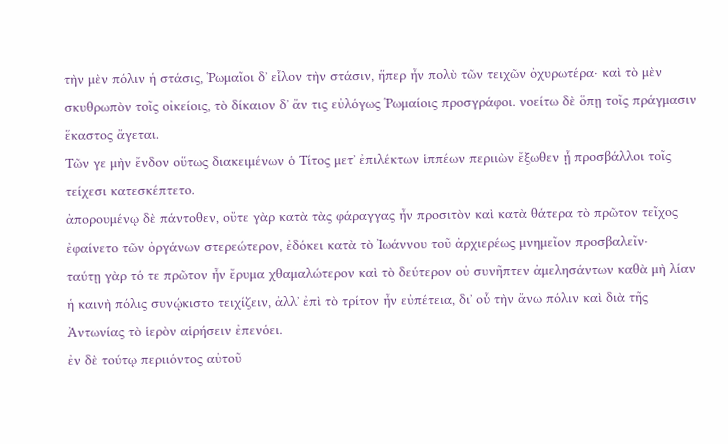τὴν μὲν πόλιν ἡ στάσις, Ῥωμαῖοι δʼ εἷλον τὴν στάσιν, ἥπερ ἦν πολὺ τῶν τειχῶν ὀχυρωτέρα· καὶ τὸ μὲν σκυθρωπὸν τοῖς οἰκείοις, τὸ δίκαιον δʼ ἄν τις εὐλόγως Ῥωμαίοις προσγράφοι. νοείτω δὲ ὅπῃ τοῖς πράγμασιν ἕκαστος ἄγεται.
Τῶν γε μὴν ἔνδον οὕτως διακειμένων ὁ Τίτος μετʼ ἐπιλέκτων ἱππέων περιιὼν ἔξωθεν ᾗ προσβάλλοι τοῖς τείχεσι κατεσκέπτετο.
ἀπορουμένῳ δὲ πάντοθεν, οὔτε γὰρ κατὰ τὰς φάραγγας ἦν προσιτὸν καὶ κατὰ θάτερα τὸ πρῶτον τεῖχος ἐφαίνετο τῶν ὀργάνων στερεώτερον, ἐδόκει κατὰ τὸ Ἰωάννου τοῦ ἀρχιερέως μνημεῖον προσβαλεῖν·
ταύτῃ γὰρ τό τε πρῶτον ἦν ἔρυμα χθαμαλώτερον καὶ τὸ δεύτερον οὐ συνῆπτεν ἀμελησάντων καθὰ μὴ λίαν ἡ καινὴ πόλις συνῴκιστο τειχίζειν, ἀλλʼ ἐπὶ τὸ τρίτον ἦν εὐπέτεια, διʼ οὗ τὴν ἄνω πόλιν καὶ διὰ τῆς Ἀντωνίας τὸ ἱερὸν αἱρήσειν ἐπενόει.
ἐν δὲ τούτῳ περιιόντος αὐτοῦ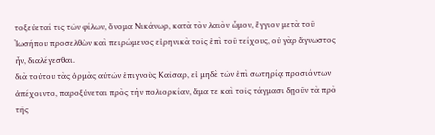τοξεύεταί τις τῶν φίλων, ὄνομα Νικάνωρ, κατὰ τὸν λαιὸν ὦμον, ἔγγιον μετὰ τοῦ Ἰωσήπου προσελθὼν καὶ πειρώμενος εἰρηνικὰ τοῖς ἐπὶ τοῦ τείχους, οὐ γὰρ ἄγνωστος ἦν, διαλέγεσθαι.
διὰ τούτου τὰς ὁρμὰς αὐτῶν ἐπιγνοὺς Καῖσαρ, εἰ μηδὲ τῶν ἐπὶ σωτηρίᾳ προσιόντων ἀπέχοιντο, παροξύνεται πρὸς τὴν πολιορκίαν, ἅμα τε καὶ τοῖς τάγμασι δῃοῦν τὰ πρὸ τῆς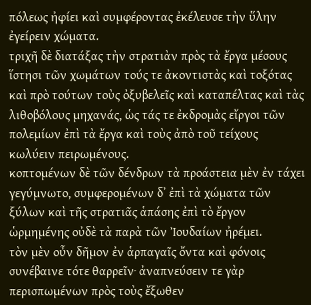πόλεως ἠφίει καὶ συμφέροντας ἐκέλευσε τὴν ὕλην ἐγείρειν χώματα.
τριχῆ δὲ διατάξας τὴν στρατιὰν πρὸς τὰ ἔργα μέσους ἵστησι τῶν χωμάτων τούς τε ἀκοντιστὰς καὶ τοξότας καὶ πρὸ τούτων τοὺς ὀξυβελεῖς καὶ καταπέλτας καὶ τὰς λιθοβόλους μηχανάς, ὡς τάς τε ἐκδρομὰς εἴργοι τῶν πολεμίων ἐπὶ τὰ ἔργα καὶ τοὺς ἀπὸ τοῦ τείχους κωλύειν πειρωμένους.
κοπτομένων δὲ τῶν δένδρων τὰ προάστεια μὲν ἐν τάχει γεγύμνωτο, συμφερομένων δʼ ἐπὶ τὰ χώματα τῶν ξύλων καὶ τῆς στρατιᾶς ἁπάσης ἐπὶ τὸ ἔργον ὡρμημένης οὐδὲ τὰ παρὰ τῶν Ἰουδαίων ἠρέμει.
τὸν μὲν οὖν δῆμον ἐν ἁρπαγαῖς ὄντα καὶ φόνοις συνέβαινε τότε θαρρεῖν· ἀναπνεύσειν τε γὰρ περισπωμένων πρὸς τοὺς ἔξωθεν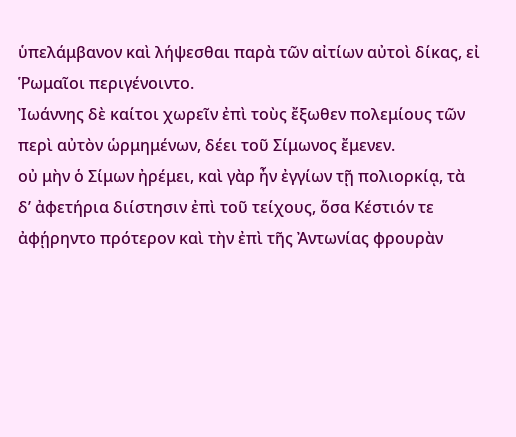ὑπελάμβανον καὶ λήψεσθαι παρὰ τῶν αἰτίων αὐτοὶ δίκας, εἰ Ῥωμαῖοι περιγένοιντο.
Ἰωάννης δὲ καίτοι χωρεῖν ἐπὶ τοὺς ἔξωθεν πολεμίους τῶν περὶ αὐτὸν ὡρμημένων, δέει τοῦ Σίμωνος ἔμενεν.
οὐ μὴν ὁ Σίμων ἠρέμει, καὶ γὰρ ἦν ἐγγίων τῇ πολιορκίᾳ, τὰ δʼ ἀφετήρια διίστησιν ἐπὶ τοῦ τείχους, ὅσα Κέστιόν τε ἀφῄρηντο πρότερον καὶ τὴν ἐπὶ τῆς Ἀντωνίας φρουρὰν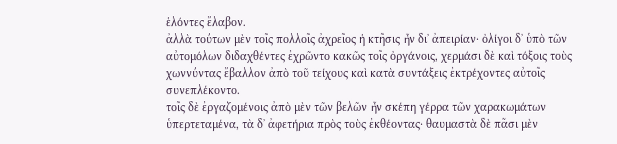ἑλόντες ἔλαβον.
ἀλλὰ τούτων μὲν τοῖς πολλοῖς ἀχρεῖος ἡ κτῆσις ἦν διʼ ἀπειρίαν· ὀλίγοι δʼ ὑπὸ τῶν αὐτομόλων διδαχθέντες ἐχρῶντο κακῶς τοῖς ὀργάνοις, χερμάσι δὲ καὶ τόξοις τοὺς χωννύντας ἔβαλλον ἀπὸ τοῦ τείχους καὶ κατὰ συντάξεις ἐκτρέχοντες αὐτοῖς συνεπλέκοντο.
τοῖς δὲ ἐργαζομένοις ἀπὸ μὲν τῶν βελῶν ἦν σκέπη γέρρα τῶν χαρακωμάτων ὑπερτεταμένα, τὰ δʼ ἀφετήρια πρὸς τοὺς ἐκθέοντας· θαυμαστὰ δὲ πᾶσι μὲν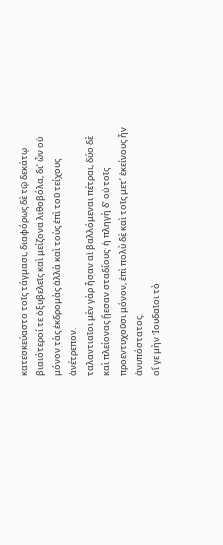κατεσκεύαστο τοῖς τάγμασι, διαφόρως δὲ τῷ δεκάτῳ βιαιότεροί τε ὀξυβελεῖς καὶ μείζονα λιθοβόλα, διʼ ὧν οὐ μόνον τὰς ἐκδρομὰς ἀλλὰ καὶ τοὺς ἐπὶ τοῦ τείχους ἀνέτρεπον.
ταλαντιαῖοι μὲν γὰρ ἦσαν αἱ βαλλόμεναι πέτραι, δύο δὲ καὶ πλείονας ᾔεσαν σταδίους· ἡ πληγὴ δʼ οὐ τοῖς προεντυχοῦσι μόνον, ἐπὶ πολὺ δὲ καὶ τοῖς μετʼ ἐκείνους ἦν ἀνυπόστατος.
οἵ γε μὴν Ἰουδαῖοι τὸ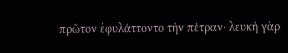πρῶτον ἐφυλάττοντο τὴν πέτραν· λευκὴ γὰρ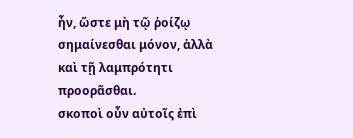ἦν, ὥστε μὴ τῷ ῥοίζῳ σημαίνεσθαι μόνον, ἀλλὰ καὶ τῇ λαμπρότητι προορᾶσθαι.
σκοποὶ οὖν αὐτοῖς ἐπὶ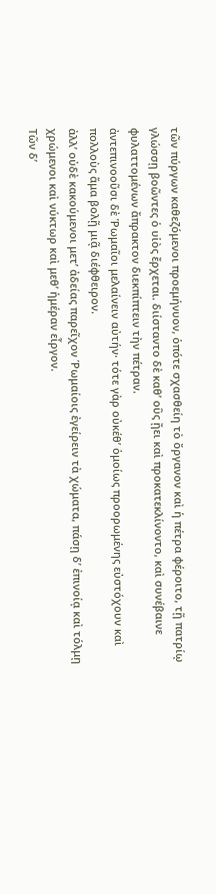τῶν πύργων καθεζόμενοι προεμήνυον, ὁπότε σχασθείη τὸ ὄργανον καὶ ἡ πέτρα φέροιτο, τῇ πατρίῳ γλώσσῃ βοῶντες ὁ υἱὸς ἔρχεται. διίσταντο δὲ καθʼ οὓς ᾔει καὶ προκατεκλίνοντο, καὶ συνέβαινε φυλαττομένων ἄπρακτον διεκπίπτειν τὴν πέτραν.
ἀντεπινοοῦσι δὲ Ῥωμαῖοι μελαίνειν αὐτήν· τότε γὰρ οὐκέθʼ ὁμοίως προορωμένης εὐστόχουν καὶ πολλοὺς ἅμα βολῇ μιᾷ διέφθειρον.
ἀλλʼ οὐδὲ κακούμενοι μετʼ ἀδείας παρεῖχον Ῥωμαίοις ἐγείρειν τὰ χώματα, πάσῃ δʼ ἐπινοίᾳ καὶ τόλμῃ χρώμενοι καὶ νύκτωρ καὶ μεθʼ ἡμέραν εἶργον.
Τῶν δʼ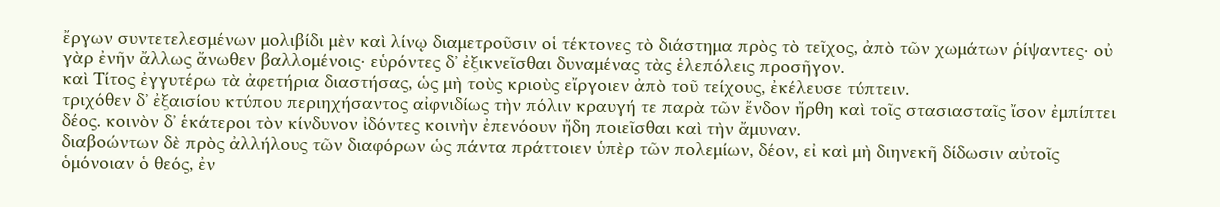ἔργων συντετελεσμένων μολιβίδι μὲν καὶ λίνῳ διαμετροῦσιν οἱ τέκτονες τὸ διάστημα πρὸς τὸ τεῖχος, ἀπὸ τῶν χωμάτων ῥίψαντες· οὐ γὰρ ἐνῆν ἄλλως ἄνωθεν βαλλομένοις· εὑρόντες δʼ ἐξικνεῖσθαι δυναμένας τὰς ἑλεπόλεις προσῆγον.
καὶ Τίτος ἐγγυτέρω τὰ ἀφετήρια διαστήσας, ὡς μὴ τοὺς κριοὺς εἴργοιεν ἀπὸ τοῦ τείχους, ἐκέλευσε τύπτειν.
τριχόθεν δʼ ἐξαισίου κτύπου περιηχήσαντος αἰφνιδίως τὴν πόλιν κραυγή τε παρὰ τῶν ἔνδον ἤρθη καὶ τοῖς στασιασταῖς ἴσον ἐμπίπτει δέος. κοινὸν δʼ ἑκάτεροι τὸν κίνδυνον ἰδόντες κοινὴν ἐπενόουν ἤδη ποιεῖσθαι καὶ τὴν ἄμυναν.
διαβοώντων δὲ πρὸς ἀλλήλους τῶν διαφόρων ὡς πάντα πράττοιεν ὑπὲρ τῶν πολεμίων, δέον, εἰ καὶ μὴ διηνεκῆ δίδωσιν αὐτοῖς ὁμόνοιαν ὁ θεός, ἐν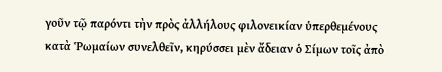γοῦν τῷ παρόντι τὴν πρὸς ἀλλήλους φιλονεικίαν ὑπερθεμένους κατὰ Ῥωμαίων συνελθεῖν, κηρύσσει μὲν ἄδειαν ὁ Σίμων τοῖς ἀπὸ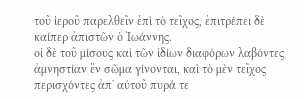τοῦ ἱεροῦ παρελθεῖν ἐπὶ τὸ τεῖχος, ἐπιτρέπει δὲ καίπερ ἀπιστῶν ὁ Ἰωάννης.
οἱ δὲ τοῦ μίσους καὶ τῶν ἰδίων διαφόρων λαβόντες ἀμνηστίαν ἓν σῶμα γίνονται, καὶ τὸ μὲν τεῖχος περισχόντες ἀπʼ αὐτοῦ πυρά τε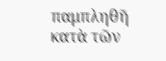παμπληθῆ κατὰ τῶν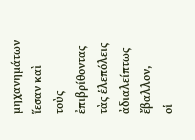μηχανημάτων ἵεσαν καὶ τοὺς ἐπιβρίθοντας τὰς ἑλεπόλεις ἀδιαλείπτως ἔβαλλον,
οἱ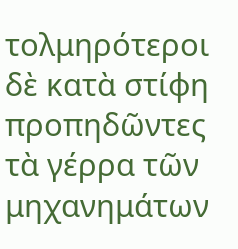τολμηρότεροι δὲ κατὰ στίφη προπηδῶντες τὰ γέρρα τῶν μηχανημάτων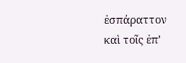ἐσπάραττον καὶ τοῖς ἐπʼ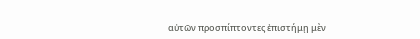αὐτῶν προσπίπτοντες ἐπιστήμῃ μὲν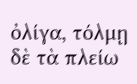ὀλίγα, τόλμῃ δὲ τὰ πλείω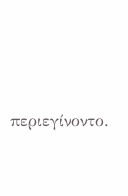περιεγίνοντο.